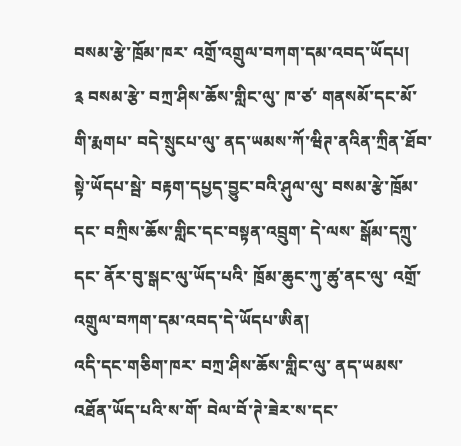བསམ་རྩེ་ཁྲོམ་ཁར་ འགྲོ་འགྲུལ་བཀག་དམ་འབད་ཡོདཔ།
༉ བསམ་རྩེ་ བཀྲ་ཤིས་ཆོས་གླིང་ལུ་ ཁ་ཙ་ གནསམོ་དང་མོ་གི་རྨགཔ་ བདེ་སྲུངཔ་ལུ་ ནད་ཡམས་ཀོ་ཝིཊ་ནའིན་ཀྲིན་ཐོབ་སྟེ་ཡོདཔ་སྦེ་ བརྟག་དཔྱད་བྱུང་བའི་ཤུལ་ལུ་ བསམ་རྩེ་ཁྲོམ་དང་ བཀྲིས་ཆོས་གླིང་དང་བསྟན་འབྲུག་ དེ་ལས་ སྒོམ་དཀྲུ་དང་ ནོར་བུ་སྒང་ལུ་ཡོད་པའི་ ཁྲོམ་ཆུང་ཀུ་ཚུ་ནང་ལུ་ འགྲོ་འགྲུལ་བཀག་དམ་འབད་དེ་ཡོདཔ་ཨིན།
འདི་དང་གཅིག་ཁར་ བཀྲ་ཤིས་ཆོས་གླིང་ལུ་ ནད་ཡམས་འཐོན་ཡོད་པའི་ས་གོ་ བེལ་བོ་ཊེ་ཟེར་ས་དང་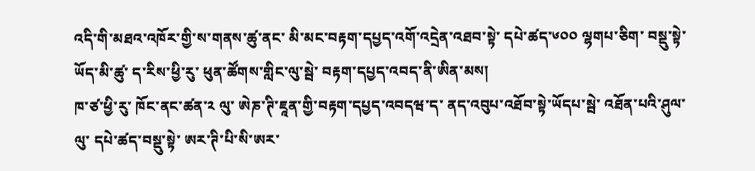འདི་གི་མཐའ་འཁོར་གྱི་ས་གནས་ཚུ་ནང་ མི་མང་བརྟག་དཔྱད་འགོ་འདྲེན་འཐབ་སྟེ་ དཔེ་ཚད་༦༠༠ ལྷགཔ་ཅིག་ བསྡུ་སྟེ་ཡོད་མི་ཚུ་ ད་རིས་ཕྱི་རུ་ ཕུན་ཚོགས་གླིང་ལུ་སྦེ་ བརྟག་དཔྱད་འབད་ནི་ཨིན་མས།
ཁ་ཙ་ཕྱི་རུ་ ཁོང་ནང་ཚན་༢ ལུ་ ཨེཎ་ཊི་ཇཱན་གྱི་བརྟག་དཔྱད་འབདཝ་ད་ ནད་འབུཔ་འཐོབ་སྟེ་ཡོདཔ་སྦེ་ འཐོན་པའི་ཤུལ་ལུ་ དཔེ་ཚད་བསྡུ་སྟེ་ ཨར་ཊི་པི་སི་ཨར་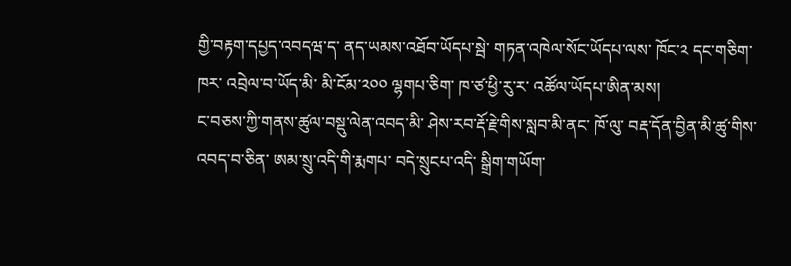གྱི་བརྟག་དཔྱད་འབདཝ་ད་ ནད་ཡམས་འཐོབ་ཡོདཔ་སྦེ་ གཏན་འཁེལ་སོང་ཡོདཔ་ལས་ ཁོང་༢ དང་གཅིག་ཁར་ འབྲེལ་བ་ཡོད་མི་ མི་ངོམ་༢༠༠ ལྷགཔ་ཅིག་ ཁ་ཙ་ཕྱི་རུ་ར་ འཚོལ་ཡོདཔ་ཨིན་མས།
ང་བཅས་ཀྱི་གནས་ཚུལ་བསྡུ་ལེན་འབད་མི་ ཤེས་རབ་རྡོ་རྗེ་གིས་སླབ་མི་ནང་ ཁོ་ལུ་ བརྡ་དོན་བྱིན་མི་ཚུ་གིས་འབད་བ་ཅིན་ ཨམ་སྲུ་འདི་གི་རྨགཔ་ བདེ་སྲུངཔ་འདི་ སྒྲིག་གཡོག་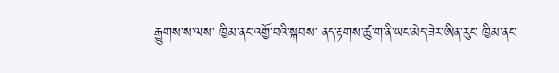རྒྱུགས་ས་ལས་ ཁྱིམ་ནང་འགྱོ་བའི་སྐབས་ ནད་རྟགས་ཚུ་ག་ནི་ཡང་མེད་ཟེར་ཨིན་རུང་ ཁྱིམ་ནང་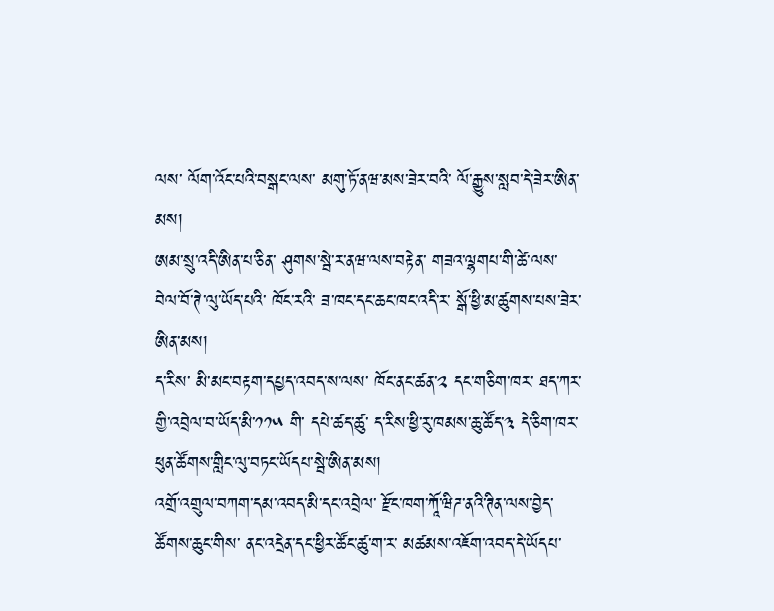ལས་ ལོག་འོང་པའི་བསྒང་ལས་ མགུ་ཏོ་ནཝ་མས་ཟེར་བའི་ ལོ་རྒྱུས་སླབ་དེ་ཟེར་ཨིན་མས།
ཨམ་སྲུ་འདི་ཨིན་པ་ཅིན་ ཤུགས་སྦེ་ར་ནཝ་ལས་བརྟེན་ གཟའ་ལྷགཔ་གི་ཚེ་ལས་ བེལ་བོ་ཊེ་ལུ་ཡོད་པའི་ ཁོང་རའི་ ཟ་ཁང་དང་ཆང་ཁང་འདི་ར་ སྒོ་ཕྱི་མ་ཚུགས་པས་ཟེར་ཨིན་མས།
ད་རིས་ མི་མང་བརྟག་དཔྱད་འབད་ས་ལས་ ཁོང་ནང་ཚན་༢ དང་གཅིག་ཁར་ ཐད་ཀར་གྱི་འབྲེལ་བ་ཡོད་མི་༡༡༥ གི་ དཔེ་ཚད་ཚུ་ ད་རིས་ཕྱི་རུ་ཁམས་ཆུ་ཚོད་༣ དེ་ཅིག་ཁར་ ཕུན་ཚོགས་གླིང་ལུ་བཏང་ཡོདཔ་སྦེ་ཨིན་མས།
འགྲོ་འགྲུལ་བཀག་དམ་འབད་མི་དང་འབྲེལ་ རྫོང་ཁག་ཀཱོ་ཝིཌ་ནའི་ཊིན་ལས་བྱེད་ཚོགས་ཆུང་གིས་ ནང་འདྲེན་དང་ཕྱིར་ཚོང་ཚུ་ག་ར་ མཚམས་འཇོག་འབད་དེ་ཡོདཔ་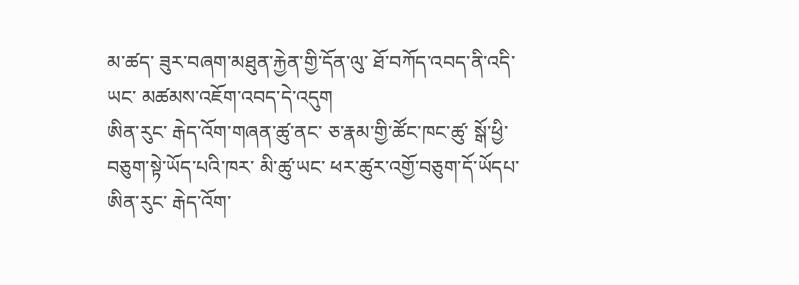མ་ཚད་ ཟུར་བཞག་མཐུན་རྐྱེན་གྱི་དོན་ལུ་ ཐོ་བཀོད་འབད་ནི་འདི་ཡང་ མཚམས་འཇོག་འབད་དེ་འདུག
ཨིན་རུང་ རྒེད་འོག་གཞན་ཚུ་ནང་ ཅ་རྣམ་གྱི་ཚོང་ཁང་ཚུ་ སྒོ་ཕྱི་བཅུག་སྟེ་ཡོད་པའི་ཁར་ མི་ཚུ་ཡང་ ཕར་ཚུར་འགྱོ་བཅུག་དོ་ཡོདཔ་ཨིན་རུང་ རྒེད་འོག་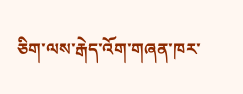ཅིག་ལས་རྒེད་འོག་གཞན་ཁར་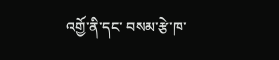འགྱོ་ནི་དང་ བསམ་རྩེ་ཁ་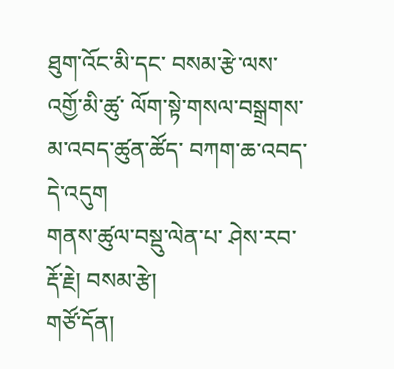ཐུག་འོང་མི་དང་ བསམ་རྩེ་ལས་འགྱོ་མི་ཚུ་ ལོག་སྟེ་གསལ་བསྒྲགས་མ་འབད་ཚུན་ཚོད་ བཀག་ཆ་འབད་དེ་འདུག
གནས་ཚུལ་བསྡུ་ལེན་པ་ ཤེས་རབ་རྡོ་རྗེ། བསམ་རྩེ།
གཙོ་དོན།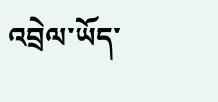འབྲེལ་ཡོད་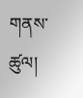གནས་ཚུལ།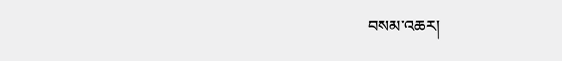བསམ་འཆར།